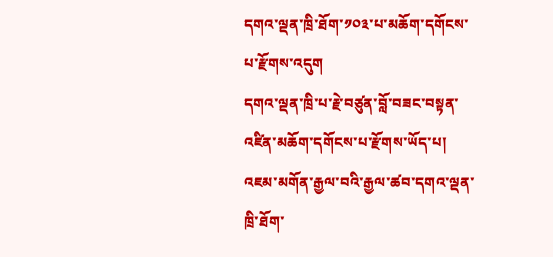དགའ་ལྡན་ཁྲི་ཐོག་༡༠༣་པ་མཆོག་དགོངས་པ་རྫོགས་འདུག
དགའ་ལྡན་ཁྲི་པ་རྗེ་བཙུན་བློ་བཟང་བསྟན་འཛིན་མཆོག་དགོངས་པ་རྫོགས་ཡོད་པ། འཇམ་མགོན་རྒྱལ་བའི་རྒྱལ་ཚབ་དགའ་ལྡན་ཁྲི་ཐོག་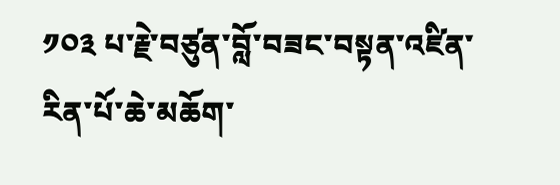༡༠༣ པ་རྗེ་བཙུན་བློ་བཟང་བསྟན་འཛིན་རིན་པོ་ཆེ་མཆོག་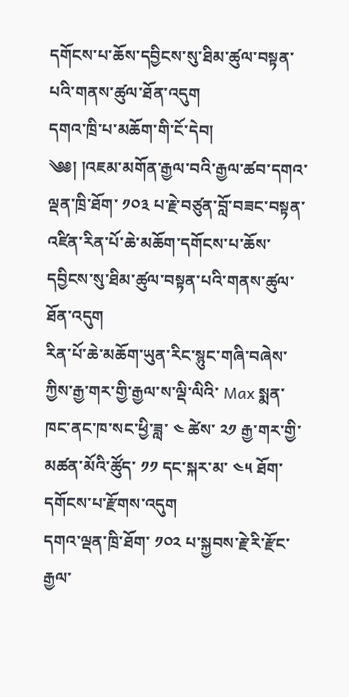དགོངས་པ་ཆོས་དབྱིངས་སུ་ཐིམ་ཚུལ་བསྟན་པའི་གནས་ཚུལ་ཐོན་འདུག
དགའ་ཁྲི་པ་མཆོག་གི་ངོ་དེབ།
༄༅། །འཇམ་མགོན་རྒྱལ་བའི་རྒྱལ་ཚབ་དགའ་ལྡན་ཁྲི་ཐོག་ ༡༠༣ པ་རྗེ་བཙུན་བློ་བཟང་བསྟན་འཛིན་རིན་པོ་ཆེ་མཆོག་དགོངས་པ་ཆོས་དབྱིངས་སུ་ཐིམ་ཚུལ་བསྟན་པའི་གནས་ཚུལ་ཐོན་འདུག
རིན་པོ་ཆེ་མཆོག་ཡུན་རིང་སྙུང་གཞི་བཞེས་ཀྱིས་རྒྱ་གར་གྱི་རྒྱལ་ས་ལྡི་ལིའི་ Max སྨན་ཁང་ནང་ཁ་སང་ཕྱི་ཟླ་ ༤ ཚེས་ ༢༡ རྒྱ་གར་གྱི་མཚན་མོའི་ཚོུད་ ༡༡ དང་སྐར་མ་ ༤༥ ཐོག་དགོངས་པ་རྫོགས་འདུག
དགའ་ལྡན་ཁྲི་ཐོག་ ༡༠༢ པ་སྐྱབས་རྗེ་རི་རྫོང་རྒྱལ་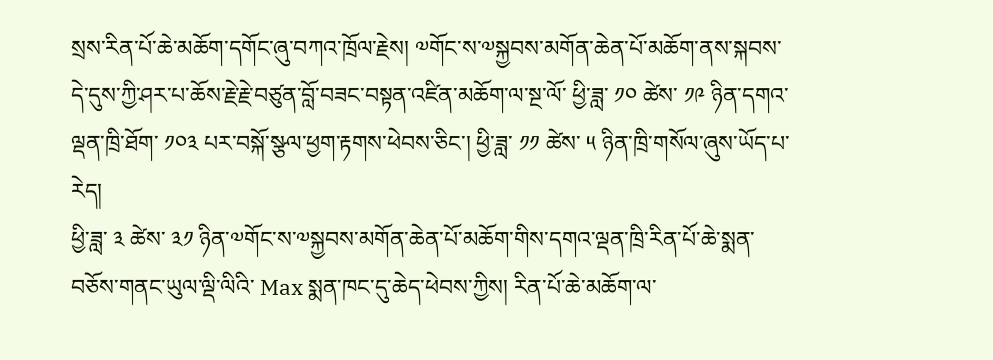སྲས་རིན་པོ་ཆེ་མཆོག་དགོང་ཞུ་བཀའ་ཁྲོལ་རྗེས། ༧གོང་ས་༧སྐྱབས་མགོན་ཆེན་པོ་མཆོག་ནས་སྐབས་དེ་དུས་ཀྱི་ཤར་པ་ཆོས་རྗེ་རྗེ་བཙུན་བློ་བཟང་བསྟན་འཛིན་མཆོག་ལ་སྔ་ལོ་ ཕྱི་ཟླ་ ༡༠ ཚེས་ ༡༩ ཉིན་དགའ་ལྡན་ཁྲི་ཐོག་ ༡༠༣ པར་བསྐོ་སྩལ་ཕྱག་རྟགས་ཕེབས་ཅིང་། ཕྱི་ཟླ་ ༡༡ ཚེས་ ༥ ཉིན་ཁྲི་གསོལ་ཞུས་ཡོད་པ་རེད།
ཕྱི་ཟླ་ ༣ ཚེས་ ༣༡ ཉིན་༧གོང་ས་༧སྐྱབས་མགོན་ཆེན་པོ་མཆོག་གིས་དགའ་ལྡན་ཁྲི་རིན་པོ་ཆེ་སྨན་བཅོས་གནང་ཡུལ་ལྡི་ལིའི་ Max སྨན་ཁང་དུ་ཆེད་ཕེབས་ཀྱིས། རིན་པོ་ཆེ་མཆོག་ལ་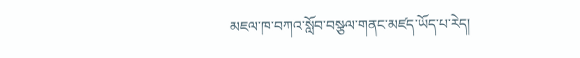མཇལ་ཁ་བཀའ་སློབ་བསྩལ་གནང་མཛད་ཡོད་པ་རེད།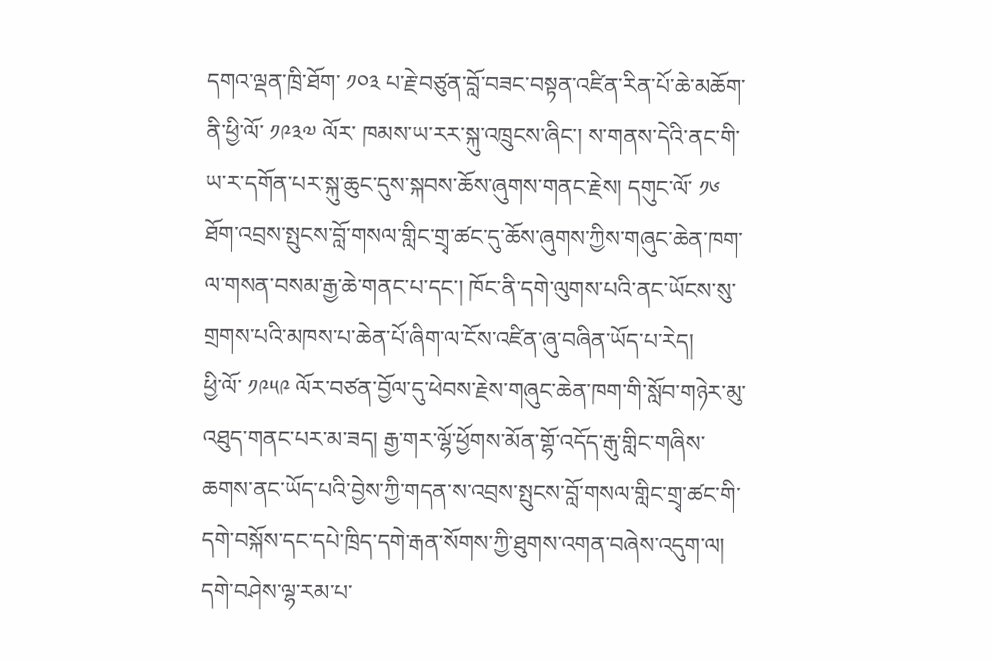དགའ་ལྡན་ཁྲི་ཐོག་ ༡༠༣ པ་རྗེ་བཙུན་བློ་བཟང་བསྟན་འཛིན་རིན་པོ་ཆེ་མཆོག་ནི་ཕྱི་ལོ་ ༡༩༣༧ ལོར་ ཁམས་ཡ་རར་སྐུ་འཁྲུངས་ཞིང་། ས་གནས་དེའི་ནང་གི་ཡ་ར་དགོན་པར་སྐུ་ཆུང་དུས་སྐབས་ཆོས་ཞུགས་གནང་རྗེས། དགུང་ལོ་ ༡༦ ཐོག་འབྲས་སྤུངས་བློ་གསལ་གླིང་གྲྭ་ཚང་དུ་ཆོས་ཞུགས་ཀྱིས་གཞུང་ཆེན་ཁག་ལ་གསན་བསམ་རྒྱ་ཆེ་གནང་པ་དང་། ཁོང་ནི་དགེ་ལུགས་པའི་ནང་ཡོངས་སུ་གྲགས་པའི་མཁས་པ་ཆེན་པོ་ཞིག་ལ་ངོས་འཛིན་ཞུ་བཞིན་ཡོད་པ་རེད།
ཕྱི་ལོ་ ༡༩༥༩ ལོར་བཙན་བྱོལ་དུ་ཕེབས་རྗེས་གཞུང་ཆེན་ཁག་གི་སློབ་གཉེར་མུ་འཐུད་གནང་པར་མ་ཟད། རྒྱ་གར་ལྷོ་ཕྱོགས་མོན་གྷོ་འདོད་རྒུ་གླིང་གཞིས་ཆགས་ནང་ཡོད་པའི་བྱེས་ཀྱི་གདན་ས་འབྲས་སྤུངས་བློ་གསལ་གླིང་གྲྭ་ཚང་གི་དགེ་བསྐོས་དང་དཔེ་ཁྲིད་དགེ་རྒན་སོགས་ཀྱི་ཐུགས་འགན་བཞེས་འདུག་ལ། དགེ་བཤེས་ལྷ་རམ་པ་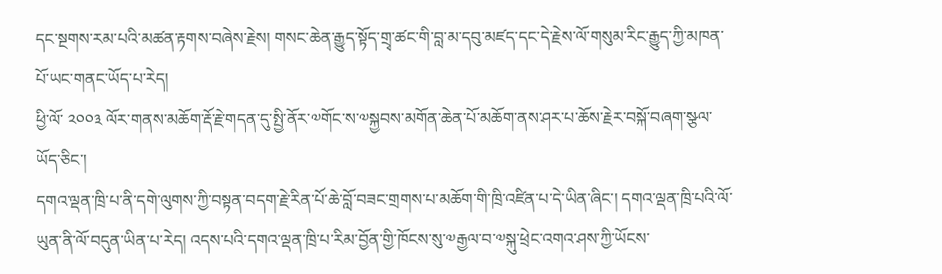དང་སྔགས་རམ་པའི་མཚན་རྟགས་བཞེས་རྗེས། གསང་ཆེན་རྒྱུད་སྟོད་གྲྭ་ཚང་གི་བླ་མ་དབུ་མཛད་དང་དེ་རྗེས་ལོ་གསུམ་རིང་རྒྱུད་ཀྱི་མཁན་པོ་ཡང་གནང་ཡོད་པ་རེད།
ཕྱི་ལོ་ ༢༠༠༣ ལོར་གནས་མཆོག་རྡོ་རྗེ་གདན་དུ་སྤྱི་ནོར་༧གོང་ས་༧སྐྱབས་མགོན་ཆེན་པོ་མཆོག་ནས་ཤར་པ་ཆོས་རྗེར་བསྐོ་བཞག་སྩལ་ཡོད་ཅིང་།
དགའ་ལྡན་ཁྲི་པ་ནི་དགེ་ལུགས་ཀྱི་བསྟན་བདག་རྗེ་རིན་པོ་ཆེ་བློ་བཟང་གྲགས་པ་མཆོག་གི་ཁྲི་འཛིན་པ་དེ་ཡིན་ཞིང་། དགའ་ལྡན་ཁྲི་པའི་ལོ་ཡུན་ནི་ལོ་བདུན་ཡིན་པ་རེད། འདས་པའི་དགའ་ལྡན་ཁྲི་པ་རིམ་བྱོན་གྱི་ཁོངས་སུ་༧རྒྱལ་བ་༧སྐུ་ཕྲེང་འགའ་ཤས་ཀྱི་ཡོངས་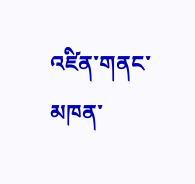འཛིན་གནང་མཁན་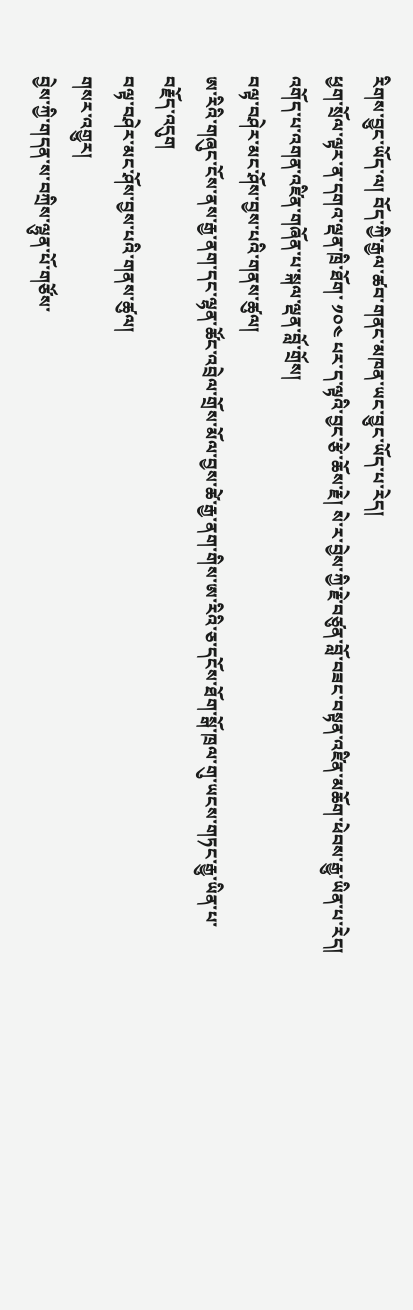རིགས་བྱུང་ཡོད་ལ། བོད་ཀྱི་རྒྱལ་ཚབ་གནང་མཁན་ཡང་བྱུང་ཡོད་པ་རེད།
ཕྱག་སྲོལ་ལྟར་ན་དགའ་ལྡན་ཁྲི་ཐོག་ ༡༠༤ པར་ད་ལྟའི་བྱང་རྩེ་ཆོས་རྗེ། སེ་ར་བྱེས་ཀྱི་རྗེ་བཙུན་བློ་བཟང་བསྟན་འཛིན་མཆོག་ཕེབས་རྒྱུ་ཡིན་པ་རེད།
འགོད་པ་འགན་འཛིན་གཞོན་པ་སྐལ་ལྡན་བློ་གྲོས།
བལྟ་བཤེར་མང་ཤོས་བྱས་པའི་གནས་ཚུལ།
ཨ་རིའི་གཞུང་ངོས་ནས་རྒྱ་ནག་དང་ལྷན་ཚོང་འབྲེལ་གྲོས་མོལ་བྱས་ཚེ་རྒྱ་ནག་གིས་ཨ་རིའི་ཅ་དངོས་ཐོག་སྒོ་ཁྲལ་གུ་ཡངས་གཏང་རྒྱུ་ཡིན་པ་བརྗོད་འདུག
བལྟ་བཤེར་མང་ཤོས་བྱས་པའི་གནས་ཚུལ།
གསར་འགྱུར།
བྱེས་ཀྱི་གདན་ས་བཀྲིས་ལྷུན་པོ་གཙོས་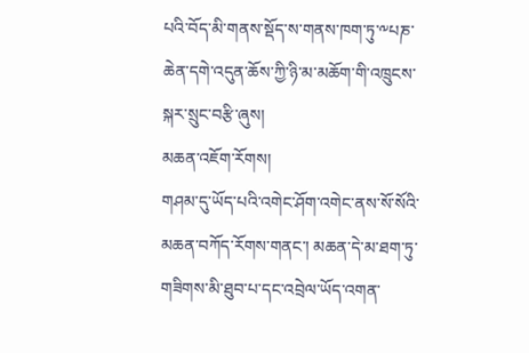པའི་བོད་མི་གནས་སྡོད་ས་གནས་ཁག་ཏུ་༸པཎ་ཆེན་དགེ་འདུན་ཆོས་ཀྱི་ཉི་མ་མཆོག་གི་འཁྲུངས་སྐར་སྲུང་བརྩི་ཞུས།
མཆན་འཇོག་རོགས།
གཤམ་དུ་ཡོད་པའི་འགེང་ཤོག་འགེང་ནས་སོ་སོའི་མཆན་བཀོད་རོགས་གནང་། མཆན་དེ་མ་ཐག་ཏུ་གཟིགས་མི་ཐུབ་པ་དང་འབྲེལ་ཡོད་འགན་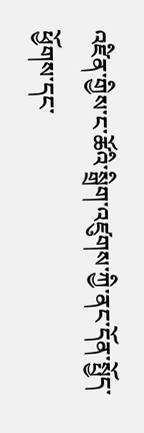འཛིན་གྱིས་ང་ཚོའི་སྒྲིག་འཛུགས་ཀྱི་ནང་དོན་སྤྱོད་ཕྱོགས་དང་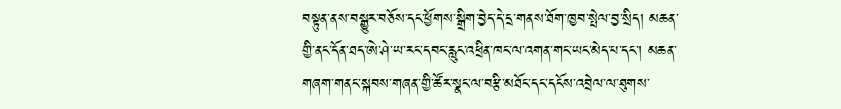བསྟུན་ནས་བསྒྱུར་བཅོས་དང་ཕྱོགས་སྒྲིག་བྱེད་དེ་དྲ་གནས་ཐོག་ཁྱབ་སྤེལ་བྱ་སྲིད། མཆན་གྱི་ནང་དོན་ཐད་ཨེ་ཤེ་ཡ་རང་དབང་རླུང་འཕྲིན་ཁང་ལ་འགན་གང་ཡང་མེད་པ་དང་། མཆན་གཞག་གནང་སྐབས་གཞན་གྱི་ཚོར་སྣང་ལ་བརྩི་མཐོང་དང་དངོས་འབྲེལ་ལ་ཐུགས་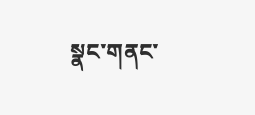སྣང་གནང་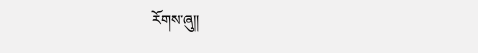རོགས་ཞུ༎